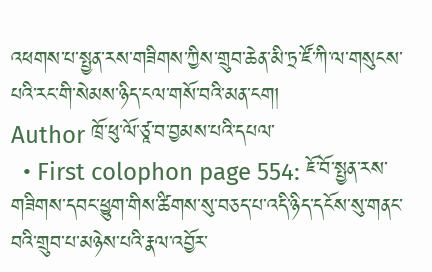འཕགས་པ་སྤྱན་རས་གཟིགས་ཀྱིས་གྲུབ་ཆེན་མི་ཏྲ་ཛོ་ཀི་ལ་གསུངས་པའི་རང་གི་སེམས་ཉིད་ངལ་གསོ་བའི་མན་ངག།
Author ཁྲོ་ཕུ་ལོ་ཙཱ་བ་བྱམས་པའི་དཔལ་
  • First colophon page 554: ཇོ་བོ་སྤྱན་རས་གཟིགས་དབང་ཕྱུག་གིས་ཚིགས་སུ་བཅད་པ་འདི་ཉིད་དངོས་སུ་གནང་བའི་གྲུབ་པ་མཉེས་པའི་རྣལ་འབྱོར་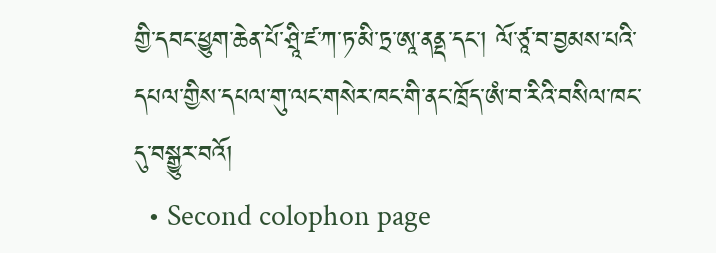གྱི་དབང་ཕྱུག་ཆེན་པོ་ཤྲཱི་ཛ་ཀ་ཏ་མི་ཏྲ་ཨཱ་ནནྡ་དང་། ལོ་ཙཱ་བ་བྱམས་པའི་དཔལ་གྱིས་དཔལ་གུ་ལང་གསེར་ཁང་གི་ནང་ཁྲོད་ཨཾ་བ་རིའི་བསིལ་ཁང་དུ་བསྒྱུར་བའོ།
  • Second colophon page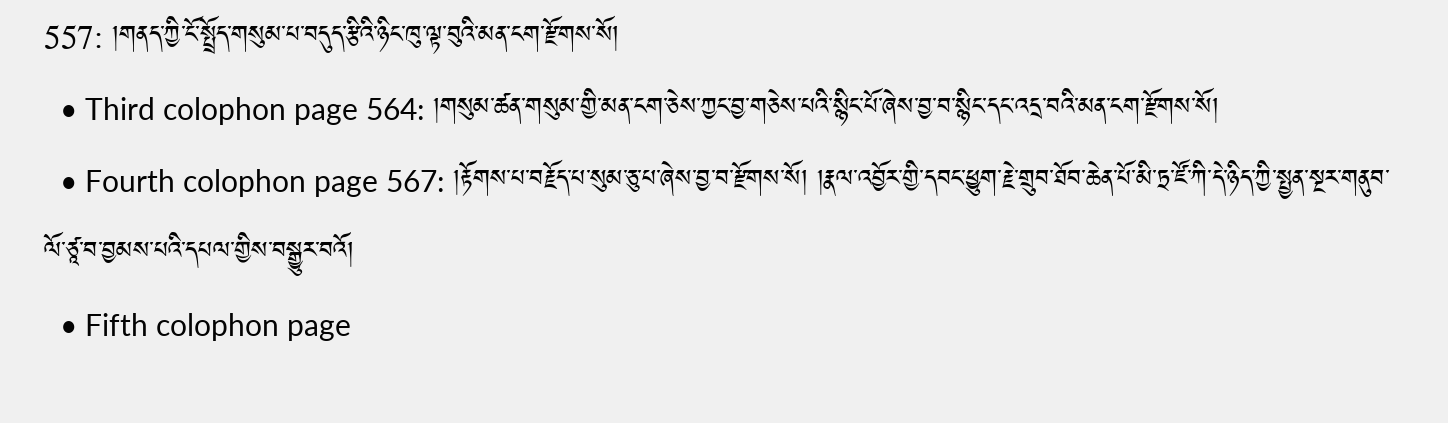557: །གནད་ཀྱི་ངོ་སྤྲོད་གསུམ་པ་བདུད་རྩིའི་ཉིང་ཁུ་ལྟ་བུའི་མན་ངག་རྫོགས་སོ།
  • Third colophon page 564: །གསུམ་ཚན་གསུམ་གྱི་མན་ངག་ཅེས་ཀྱང་བྱ་གཅེས་པའི་སྙིང་པོ་ཞེས་བྱ་བ་སྙིང་དང་འདྲ་བའི་མན་ངག་རྫོགས་སོ།
  • Fourth colophon page 567: །རྟོགས་པ་བརྗོད་པ་སུམ་ཅུ་པ་ཞེས་བྱ་བ་རྫོགས་སོ། །རྣལ་འབྱོར་གྱི་དབང་ཕྱུག་རྗེ་གྲུབ་ཐོབ་ཆེན་པོ་མི་ཏྲ་ཛོ་ཀི་དེ་ཉིད་ཀྱི་སྤྱན་སྔར་གནུབ་ལོ་ཙཱ་བ་བྱམས་པའི་དཔལ་གྱིས་བསྒྱུར་བའོ།
  • Fifth colophon page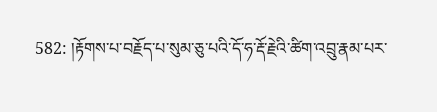582: །རྟོགས་པ་བརྗོད་པ་སུམ་ཅུ་པའི་དོ་ཧ་རྡོ་རྗེའི་ཚིག་འབྲུ་རྣམ་པར་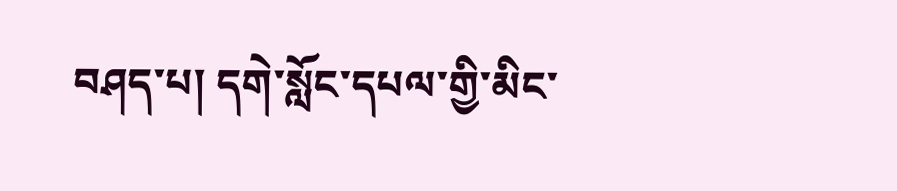བཤད་པ། དགེ་སློང་དཔལ་གྱི་མིང་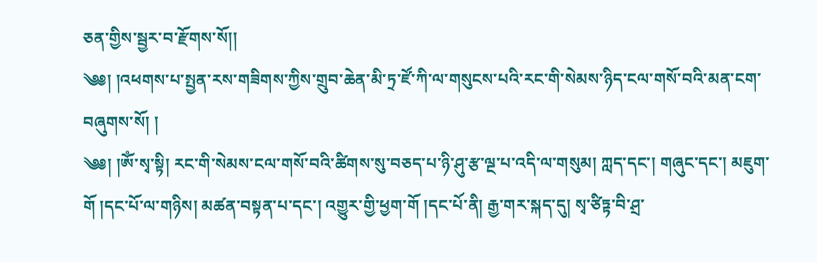ཅན་གྱིས་སྦྱར་བ་རྫོགས་སོ།།
༄༅། །འཕགས་པ་སྤྱན་རས་གཟིགས་ཀྱིས་གྲུབ་ཆེན་མི་ཏྲ་ཛོ་ཀི་ལ་གསུངས་པའི་རང་གི་སེམས་ཉིད་ངལ་གསོ་བའི་མན་ངག་བཞུགས་སོ། །
༄༅། །ༀ་སྭ་སྟི། རང་གི་སེམས་ངལ་གསོ་བའི་ཚིགས་སུ་བཅད་པ་ཉི་ཤུ་རྩ་ལྔ་པ་འདི་ལ་གསུམ། ཀླད་དང་། གཞུང་དང་། མཇུག་གོ །དང་པོ་ལ་གཉིས། མཚན་བསྟན་པ་དང་། འགྱུར་གྱི་ཕྱག་གོ །དང་པོ་ནི། རྒྱ་གར་སྐད་དུ། སྭ་ཙིཏྟ་བི་ཤྲ་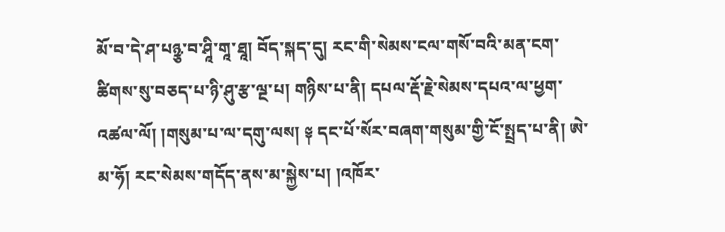མོ་བ་དེ་ཤ་པཉྩ་བ་ཤཱི་གཱ་ཐཱ། བོད་སྐད་དུ། རང་གི་སེམས་ངལ་གསོ་བའི་མན་ངག་ཚིགས་སུ་བཅད་པ་ཉི་ཤུ་རྩ་ལྔ་པ། གཉིས་པ་ནི། དཔལ་རྡོ་རྗེ་སེམས་དཔའ་ལ་ཕྱག་འཚལ་ལོ། །གསུམ་པ་ལ་དགུ་ལས། ༈ དང་པོ་སོར་བཞག་གསུམ་གྱི་ངོ་སྤྲད་པ་ནི། ཨེ་མ་ཧོ། རང་སེམས་གདོད་ནས་མ་སྐྱེས་པ། །འཁོར་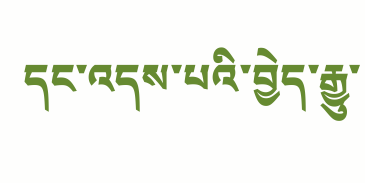དང་འདས་པའི་བྱེད་རྒྱུ་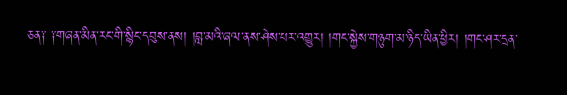ཅན༑ ༑གཞན་མིན་རང་གི་སྙིང་དབུས་ནས། །བླ་མའི་ཞལ་ནས་ཤེས་པར་འགྱུར། །གང་སྐྱེས་གཉུག་མ་ཉིད་ཡིན་ཕྱིར། །གང་ཤར་དྲན་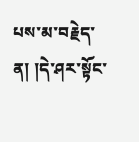པས་མ་བརྗེད་ན། །དེ་ཤར་སྟོང་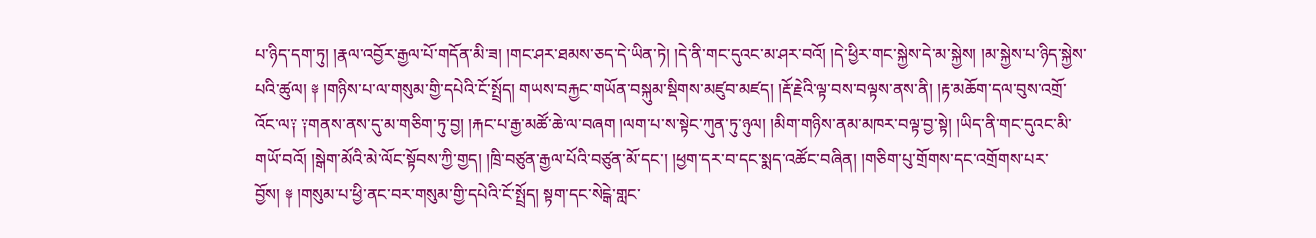པ་ཉིད་དག་ཏུ། །རྣལ་འབྱོར་རྒྱལ་པོ་གདོན་མི་ཟ། །གང་ཤར་ཐམས་ཅད་དེ་ཡིན་ཏེ། །དེ་ནི་གང་དུའང་མ་ཤར་བའོ། །དེ་ཕྱིར་གང་སྐྱེས་དེ་མ་སྐྱེས། །མ་སྐྱེས་པ་ཉིད་སྐྱེས་པའི་ཚུལ། ༈ །གཉིས་པ་ལ་གསུམ་གྱི་དཔེའི་ངོ་སྤྲོད། གཡས་བརྐྱང་གཡོན་བསྐུམ་སྡིགས་མཛུབ་མཛད། །རྡོ་རྗེའི་ལྟ་བས་བལྟས་ནས་ནི། །རྟ་མཆོག་དལ་བུས་འགྲོ་འོང་ལ༑ ༑གནས་ནས་དུ་མ་གཅིག་ཏུ་བྱ། །རྐང་པ་རྒྱ་མཚོ་ཆེ་ལ་བཞག །ལག་པ་ས་སྟེང་ཀུན་ཏུ་ཉུལ། །མིག་གཉིས་ནམ་མཁར་བལྟ་བྱ་སྟེ། །ཡིད་ནི་གང་དུའང་མི་གཡོ་བའོ། །སྒེག་མོའི་མེ་ལོང་སྟོབས་ཀྱི་གྱད། །ཁྲི་བཙུན་རྒྱལ་པོའི་བཙུན་མོ་དང་། །ཕྱག་དར་བ་དང་སྨད་འཚོང་བཞིན། །གཅིག་པུ་གྲོགས་དང་འགྲོགས་པར་བྱོས། ༈ །གསུམ་པ་ཕྱི་ནང་བར་གསུམ་གྱི་དཔེའི་ངོ་སྤྲོད། སྟག་དང་སེངྒེ་གླང་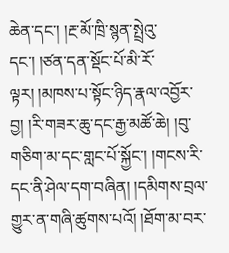ཆེན་དང་། །རྔ་མོ་ཁྲི་སྙན་སྤྲེའུ་དང་། །ཙན་དན་སྡོང་པོ་མི་རོ་ལྟར། །མཁས་པ་སྟོང་ཉིད་རྣལ་འབྱོར་བྱ། །རི་གཟར་ཆུ་དང་རྒྱ་མཚོ་ཆེ། །བུ་གཅིག་མ་དང་གླང་པོ་སྐྱོང་། །གངས་རི་དང་ནི་ཤེལ་དག་བཞིན། །དམིགས་བྲལ་གྱུར་ན་གཞི་ཚུགས་པའོ། །ཐོག་མ་བར་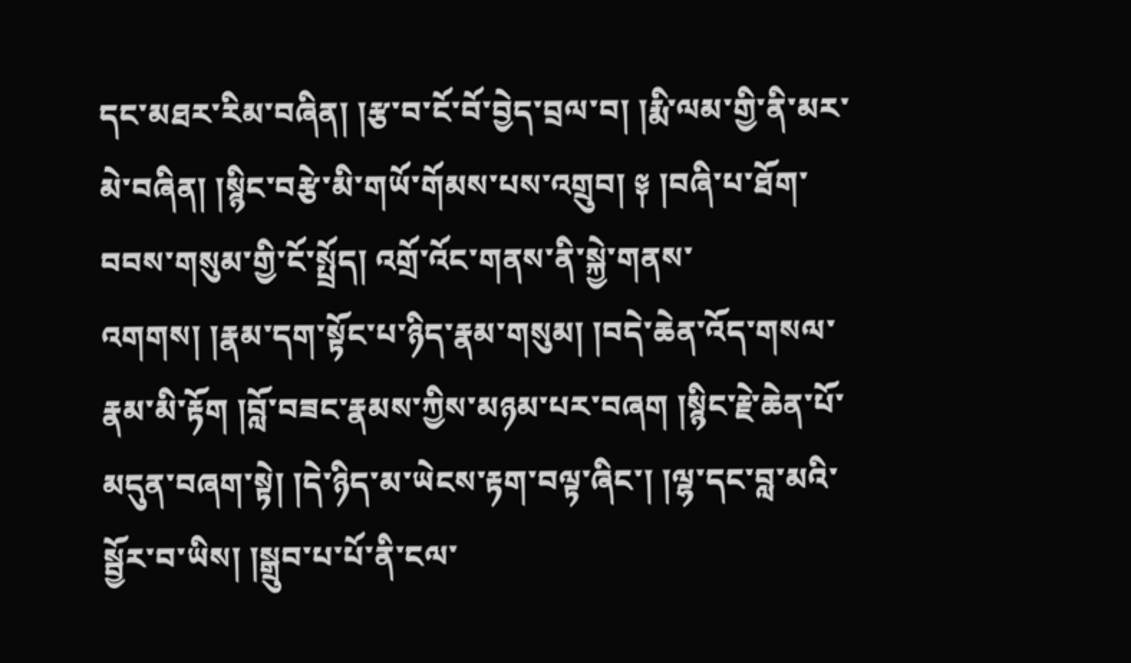དང་མཐར་རིམ་བཞིན། །རྩ་བ་ངོ་བོ་བྱེད་བྲལ་བ། །རྨི་ལམ་གྱི་ནི་མར་མེ་བཞིན། །སྙིང་བརྩེ་མི་གཡོ་གོམས་པས་འགྲུབ། ༈ །བཞི་པ་ཐོག་བབས་གསུམ་གྱི་ངོ་སྤྲོད། འགྲོ་འོང་གནས་ནི་སྐྱེ་གནས་འགགས། །རྣམ་དག་སྟོང་པ་ཉིད་རྣམ་གསུམ། །བདེ་ཆེན་འོད་གསལ་རྣམ་མི་རྟོག །བློ་བཟང་རྣམས་ཀྱིས་མཉམ་པར་བཞག །སྙིང་རྗེ་ཆེན་པོ་མདུན་བཞག་སྟེ། །དེ་ཉིད་མ་ཡེངས་རྟག་བལྟ་ཞིང་། །ལྷ་དང་བླ་མའི་སྦྱོར་བ་ཡིས། །སྒྲུབ་པ་པོ་ནི་ངལ་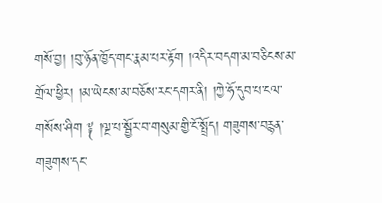གསོ་བྱ། །བུ་ཉོན་ཁྱོད་གང་རྣམ་པར་རྟོག །འདིར་བདག་མ་བཅིངས་མ་གྲོལ་ཕྱིར། །མ་ཡེངས་མ་བཅོས་རང་དགར་ནི། །ཀྱེ་ཧོ་དུབ་པ་ངལ་གསོས་ཤིག ༈ །ལྔ་པ་སྦྱོར་བ་གསུམ་གྱི་ངོ་སྤྲོད། གཟུགས་བརྙན་གཟུགས་དང་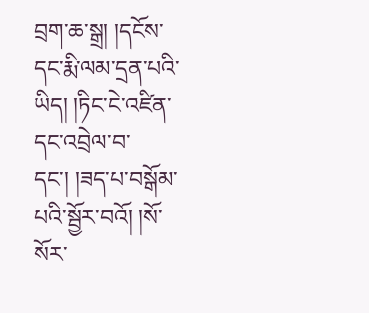བྲག་ཆ་སྒྲ། །དངོས་དང་རྨི་ལམ་དྲན་པའི་ཡིད། །ཏིང་ངེ་འཛིན་དང་འབྲེལ་བ་དང་། །ཟད་པ་བསྒོམ་པའི་སྦྱོར་བའོ། །སོ་སོར་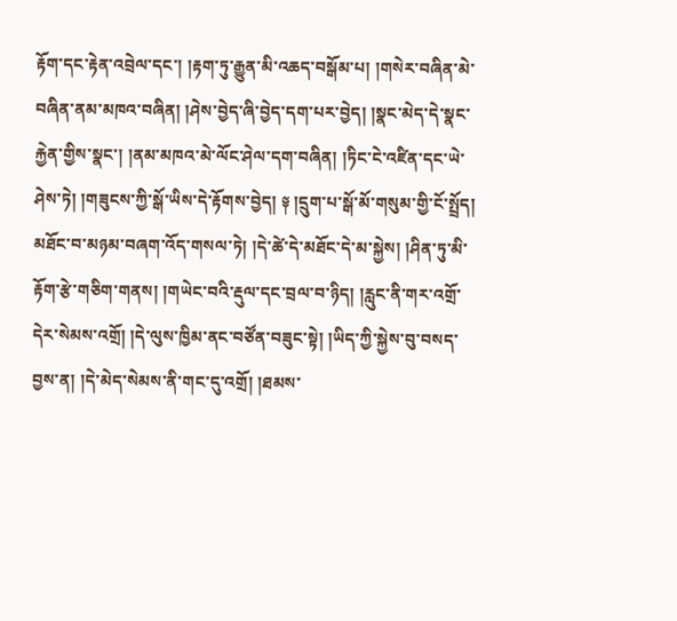རྟོག་དང་རྟེན་འབྲེལ་དང་། །རྟག་ཏུ་རྒྱུན་མི་འཆད་བསྒོམ་པ། །གསེར་བཞིན་མེ་བཞིན་ནམ་མཁའ་བཞིན། །ཤེས་བྱེད་ཞི་བྱེད་དག་པར་བྱེད། །སྣང་མེད་དེ་སྣང་རྐྱེན་གྱིས་སྣང་། །ནམ་མཁའ་མེ་ལོང་ཤེལ་དག་བཞིན། །ཏིང་ངེ་འཛིན་དང་ཡེ་ཤེས་ཏེ། །གཟུངས་ཀྱི་སྒོ་ཡིས་དེ་རྟོགས་བྱེད། ༈ །དྲུག་པ་སྒོ་མོ་གསུམ་གྱི་ངོ་སྤྲོད། མཐོང་བ་མཉམ་བཞག་འོད་གསལ་ཏེ། །དེ་ཚེ་དེ་མཐོང་དེ་མ་སྐྱེས། །ཤིན་ཏུ་མི་རྟོག་རྩེ་གཅིག་གནས། །གཡེང་བའི་རྡུལ་དང་བྲལ་བ་ཉིད། །རླུང་ནི་གར་འགྲོ་དེར་སེམས་འགྲོ། །དེ་ལུས་ཁྱིམ་ནང་བཙོན་བཟུང་སྟེ། །ཡིད་ཀྱི་སྐྱེས་བུ་བསད་བྱས་ན། །དེ་མེད་སེམས་ནི་གང་དུ་འགྲོ། །ཐམས་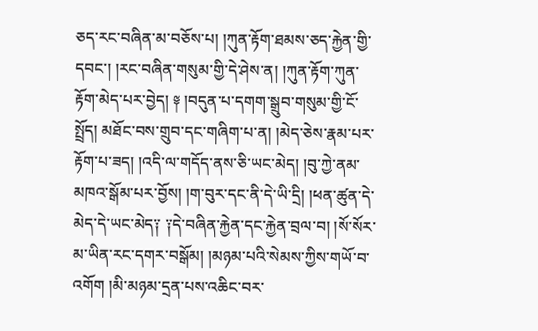ཅད་རང་བཞིན་མ་བཅོས་པ། །ཀུན་རྟོག་ཐམས་ཅད་རྐྱེན་གྱི་དབང་། །རང་བཞིན་གསུམ་གྱི་དེ་ཤེས་ན། །ཀུན་རྟོག་ཀུན་རྟོག་མེད་པར་བྱེད། ༈ །བདུན་པ་དགག་སྒྲུབ་གསུམ་གྱི་ངོ་སྤྲོད། མཐོང་བས་གྲུབ་དང་གཞིག་པ་ན། །མེད་ཅེས་རྣམ་པར་རྟོག་པ་ཟད། །འདི་ལ་གདོད་ནས་ཅི་ཡང་མེད། །བུ་ཀྱེ་ནམ་མཁའ་སྒོམ་པར་བྱོས། །ག་བུར་དང་ནི་དེ་ཡི་དྲི། །ཕན་ཚུན་དེ་མེད་དེ་ཡང་མེད༑ ༑དེ་བཞིན་རྐྱེན་དང་རྐྱེན་བྲལ་བ། །སོ་སོར་མ་ཡིན་རང་དགར་བསྒོམ། །མཉམ་པའི་སེམས་ཀྱིས་གཡོ་བ་འགོག །མི་མཉམ་དྲན་པས་འཆིང་བར་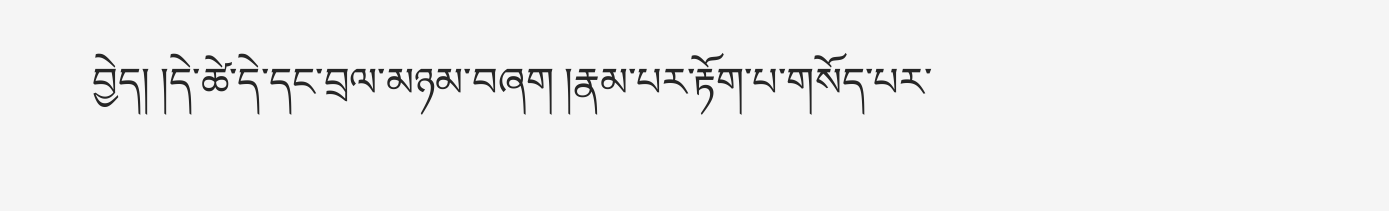བྱེད། །དེ་ཚེ་དེ་དང་བྲལ་མཉམ་བཞག །རྣམ་པར་རྟོག་པ་གསོད་པར་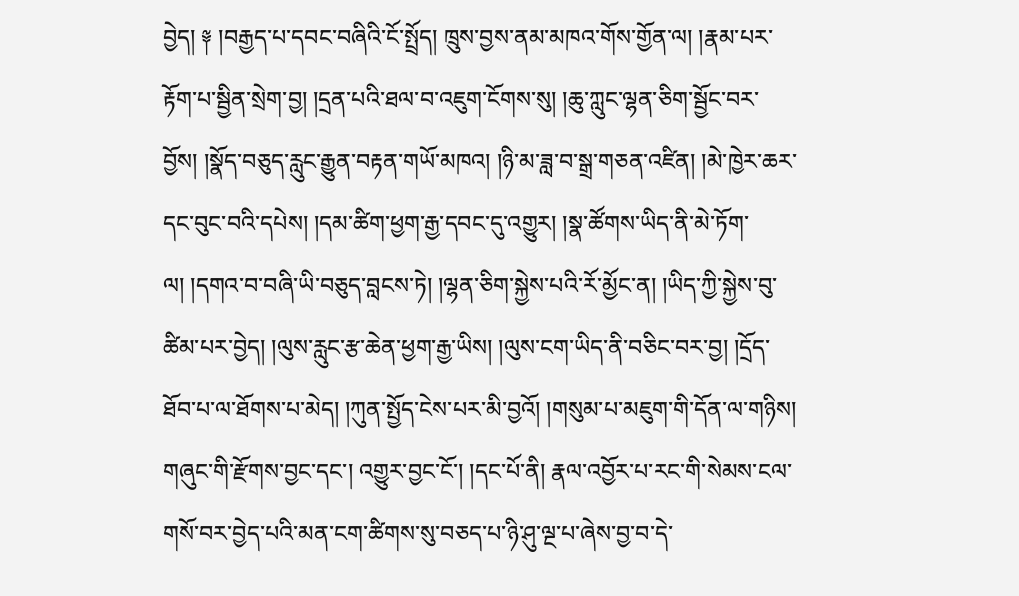བྱེད། ༈ །བརྒྱད་པ་དབང་བཞིའི་ངོ་སྤྲོད། ཁྲུས་བྱས་ནམ་མཁའ་གོས་གྱོན་ལ། །རྣམ་པར་རྟོག་པ་སྦྱིན་སྲེག་བྱ། །དྲན་པའི་ཐལ་བ་འཇུག་ངོགས་སུ། །ཆུ་ཀླུང་ལྷན་ཅིག་སྦྱོང་བར་བྱོས། །སྣོད་བཅུད་རླུང་རྒྱུན་བརྟན་གཡོ་མཁའ། །ཉི་མ་ཟླ་བ་སྒྲ་གཅན་འཛིན། །མེ་ཁྱེར་ཆར་དང་བུང་བའི་དཔེས། །དམ་ཚིག་ཕྱག་རྒྱ་དབང་དུ་འགྱུར། །སྣ་ཚོགས་ཡིད་ནི་མེ་ཏོག་ལ། །དགའ་བ་བཞི་ཡི་བཅུད་བླངས་ཏེ། །ལྷན་ཅིག་སྐྱེས་པའི་རོ་མྱོང་ན། །ཡིད་ཀྱི་སྐྱེས་བུ་ཚིམ་པར་བྱེད། །ལུས་རླུང་རྩ་ཆེན་ཕྱག་རྒྱ་ཡིས། །ལུས་ངག་ཡིད་ནི་བཅིང་བར་བྱ། །དྲོད་ཐོབ་པ་ལ་ཐོགས་པ་མེད། །ཀུན་སྤྱོད་ངེས་པར་མི་བྱའོ། །གསུམ་པ་མཇུག་གི་དོན་ལ་གཉིས། གཞུང་གི་རྫོགས་བྱང་དང་། འགྱུར་བྱང་ངོ་། །དང་པོ་ནི། རྣལ་འབྱོར་པ་རང་གི་སེམས་ངལ་གསོ་བར་བྱེད་པའི་མན་ངག་ཚིགས་སུ་བཅད་པ་ཉི་ཤུ་ལྔ་པ་ཞེས་བྱ་བ་དེ་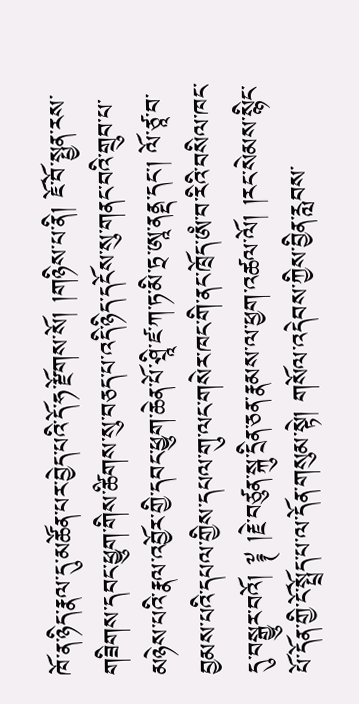ཁོ་ན་ཉིད་རྣལ་དུ་མཚོན་པར་བྱེད་པའི་དོ་ཧ་རྫོགས་སོ། །གཉིས་པ་ནི། ཇོ་བོ་སྤྱན་རས་གཟིགས་དབང་ཕྱུག་གིས་ཚིགས་སུ་བཅད་པ་འདི་ཉིད་དངོས་སུ་གནང་བའི་གྲུབ་པ་མཉེས་པའི་རྣལ་འབྱོར་གྱི་དབང་ཕྱུག་ཆེན་པོ་ཤྲཱི་ཛ་ཀ་ཏ་མི་ཏྲ་ཨཱ་ནནྡ་དང་། ལོ་ཙཱ་བ་བྱམས་པའི་དཔལ་གྱིས་དཔལ་གུ་ལང་གསེར་ཁང་གི་ནང་ཁྲོད་ཨཾ་བ་རིའི་བསིལ་ཁང་དུ་བསྒྱུར་བའོ། ༈ །རྗེ་བཙུན་སྐུ་དྲིན་ཅན་རྣམས་ལ་ཕྱག་འཚལ་ལོ། །རང་སེམས་སྙིང་པོ་དོན་གྱི་ངོ་སྤྲོད་པ་ལ་དོན་གསུམ་སྟེ། གསོལ་འདེབས་ཀྱིས་བྱིན་རླབས་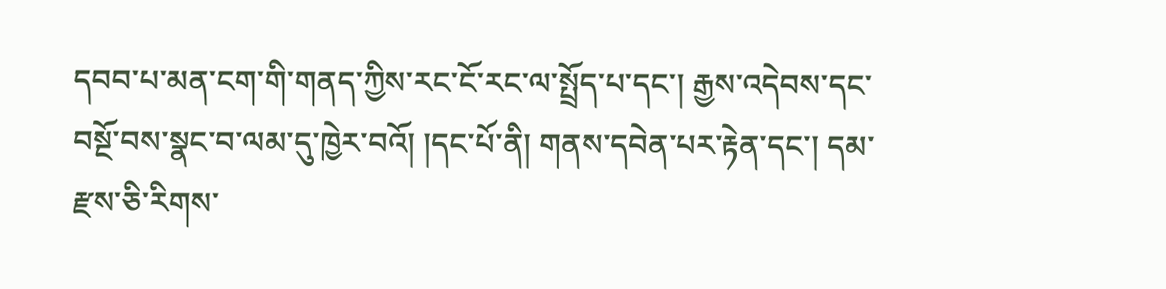དབབ་པ་མན་ངག་གི་གནད་ཀྱིས་རང་ངོ་རང་ལ་སྤྲོད་པ་དང་། རྒྱས་འདེབས་དང་བསྔོ་བས་སྣང་བ་ལམ་དུ་ཁྱེར་བའོ། །དང་པོ་ནི། གནས་དབེན་པར་རྟེན་དང་། དམ་རྫས་ཅི་རིགས་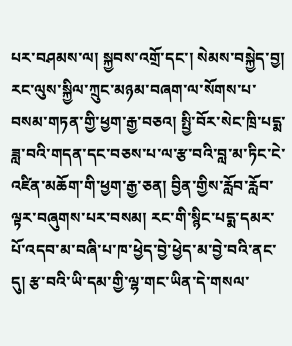པར་བཤམས་ལ། སྐྱབས་འགྲོ་དང་། སེམས་བསྐྱེད་བྱ། རང་ལུས་སྐྱིལ་ཀྲུང་མཉམ་བཞག་ལ་སོགས་པ་བསམ་གཏན་གྱི་ཕྱག་རྒྱ་བཅའ། སྤྱི་བོར་སེང་ཁྲི་པདྨ་ཟླ་བའི་གདན་དང་བཅས་པ་ལ་རྩ་བའི་བླ་མ་ཏིང་ངེ་འཛིན་མཆོག་གི་ཕྱག་རྒྱ་ཅན། བྱིན་གྱིས་རློབ་རློབ་ལྟར་བཞུགས་པར་བསམ། རང་གི་སྙིང་པདྨ་དམར་པོ་འདབ་མ་བཞི་པ་ཁ་ཕྱེད་བྱེ་ཕྱེད་མ་བྱེ་བའི་ནང་དུ། རྩ་བའི་ཡི་དམ་གྱི་ལྷ་གང་ཡིན་དེ་གསལ་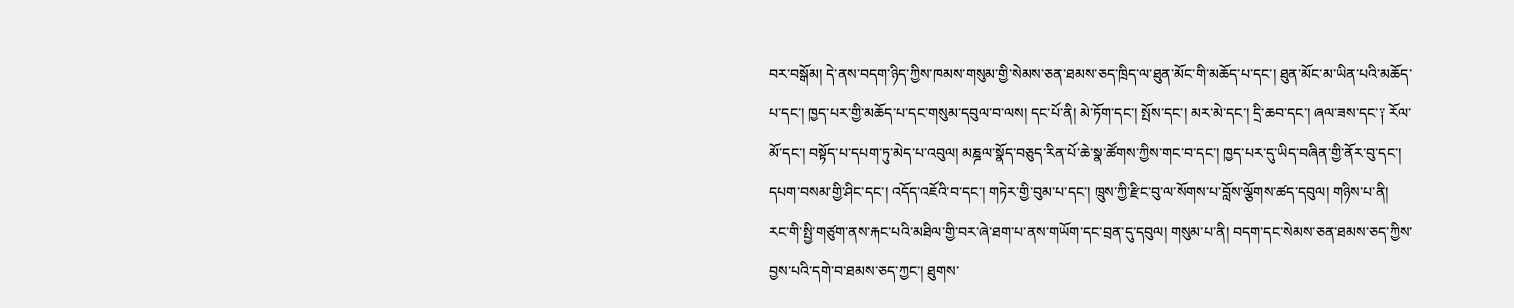བར་བསྒོམ། དེ་ནས་བདག་ཉིད་ཀྱིས་ཁམས་གསུམ་གྱི་སེམས་ཅན་ཐམས་ཅད་ཁྲིད་ལ་ཐུན་མོང་གི་མཆོད་པ་དང་། ཐུན་མོང་མ་ཡིན་པའི་མཆོད་པ་དང་། ཁྱད་པར་གྱི་མཆོད་པ་དང་གསུམ་དབུལ་བ་ལས། དང་པོ་ནི། མེ་ཏོག་དང་། སྤོས་དང་། མར་མེ་དང་། དྲི་ཆབ་དང་། ཞལ་ཟས་དང་༑ རོལ་མོ་དང་། བསྟོད་པ་དཔག་ཏུ་མེད་པ་འབུལ། མཎྜལ་སྣོད་བཅུད་རིན་པོ་ཆེ་སྣ་ཚོགས་ཀྱིས་གང་བ་དང་། ཁྱད་པར་དུ་ཡིད་བཞིན་གྱི་ནོར་བུ་དང་། དཔག་བསམ་གྱི་ཤིང་དང་། འདོད་འཇོའི་བ་དང་། གཏེར་གྱི་བུམ་པ་དང་། ཁྲུས་ཀྱི་རྫིང་བུ་ལ་སོགས་པ་བློས་ལྕོགས་ཚད་དབུལ། གཉིས་པ་ནི། རང་གི་སྤྱི་གཙུག་ནས་རྐང་པའི་མཐིལ་གྱི་བར་ཞེ་ཐག་པ་ནས་གཡོག་དང་བྲན་དུ་དབུལ། གསུམ་པ་ནི། བདག་དང་སེམས་ཅན་ཐམས་ཅད་ཀྱིས་བྱས་པའི་དགེ་བ་ཐམས་ཅད་ཀྱང་། ཐུགས་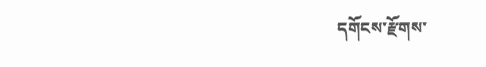དགོངས་རྫོགས་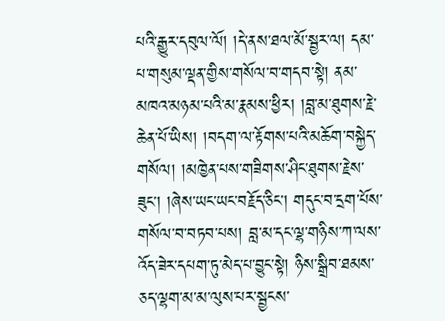པའི་རྒྱུར་དབུལ་ལོ། །དེ་ནས་ཐལ་མོ་སྦྱར་ལ། དམ་པ་གསུམ་ལྡན་གྱིས་གསོལ་བ་གདབ་སྟེ། ནམ་མཁའ་མཉམ་པའི་མ་རྣམས་ཕྱིར། །བླ་མ་ཐུགས་རྗེ་ཆེན་པོ་ཡིས། །བདག་ལ་རྟོགས་པའི་མཆོག་བསྐྱེད་གསོལ། །མཁྱེན་པས་གཟིགས་ཤིང་ཐུགས་རྗེས་ཟུང་། །ཞེས་ཡང་ཡང་བརྗོད་ཅིང་། གདུང་བ་དྲག་པོས་གསོལ་བ་བཏབ་པས། བླ་མ་དང་ལྷ་གཉིས་ཀ་ལས་འོད་ཟེར་དཔག་ཏུ་མེད་པ་བྱུང་སྟེ། ཉིས་སྒྲིབ་ཐམས་ཅད་ལྷག་མ་མ་ལུས་པར་སྦྱངས་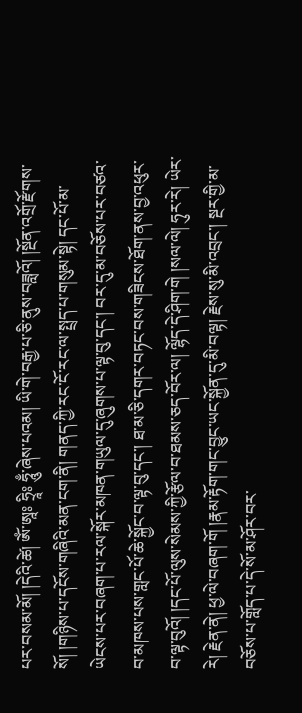པར་བསམ་མོ། །དེའི་ཚེ། ༀ་ཨཱཿ ཧྲཱིཿ ཧཱུྃ་ཞེས་པའམ། ཡི་གེ་བརྒྱ་པ་ཅི་ནུས་བཟླའོ། །སྔོན་འགྲོ་རྫོགས་སོ། །གཉིས་པ་དངོས་གཞིའི་མན་ངག་ནི། གནད་ཀྱི་རང་ངོ་རང་ལ་སྤྲད་པ་གསུམ་སྟེ། དང་པོ་མ་ཡེངས་པར་བཞག་པ་རལ་སྐོར་མཁན་གཡུལ་དུ་ཞུགས་པ་ལྟ་བུ་དང་། བར་དུ་མ་བཅོས་པར་བཙའ་བ་མཁས་པས་གླང་པོ་ཆེ་སྐྱོང་བ་ལྟ་བུ་དང་། ཐ་མ་ཅི་དགར་བཏང་བས་གཟིངས་ཐོག་ནས་བྱ་འཕུར་བ་ལྟ་བུའོ། །དང་པོ་ལུས་སེམས་ཀྱི་རྩོལ་བ་ཐམས་ཅད་བོར་ལ། ལྷོད་དེ་ཤིག་གེ །སལ་ལེ། ཧུར་རེ། ཡེར་རེ། རྗེན་ནེ། ཕྱ་ལེ་བཞག་གོ །རྣམ་རྟོག་གང་བྱུང་ཡང་སྐྱོན་དུ་མི་བལྟ། རྗེས་སུ་མི་འབྲང་། སྔར་གྱི་མ་བཅོས་པ་གློད་པ་དེ་སོ་མ་ཤོར་བར་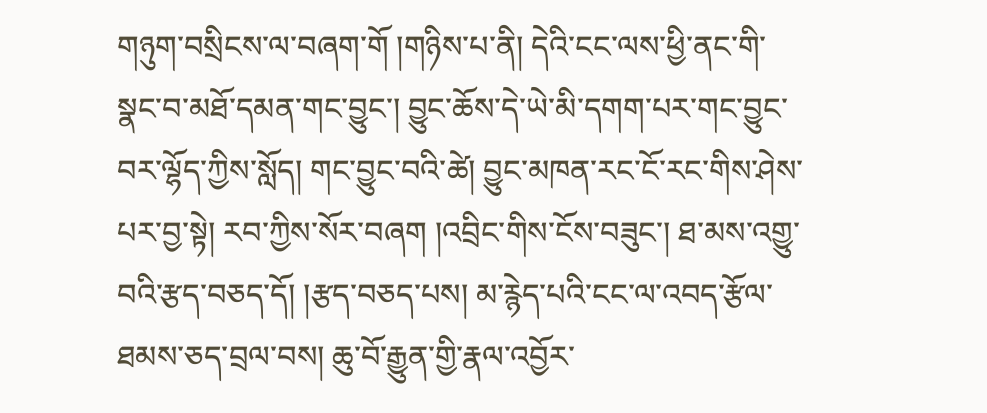གཉུག་བསྲིངས་ལ་བཞག་གོ །གཉིས་པ་ནི། དེའི་ངང་ལས་ཕྱི་ནང་གི་སྣང་བ་མཐོ་དམན་གང་བྱུང་། བྱུང་ཆོས་དེ་ཡེ་མི་དགག་པར་གང་བྱུང་བར་ལྷོད་ཀྱིས་སློད། གང་བྱུང་བའི་ཚེ། བྱུང་མཁན་རང་ངོ་རང་གིས་ཤེས་པར་བྱ་སྟེ། རབ་ཀྱིས་སོར་བཞག །འབྲིང་གིས་ངོས་བཟུང་། ཐ་མས་འགྱུ་བའི་རྩད་བཅད་དོ། །རྩད་བཅད་པས། མ་རྙེད་པའི་ངང་ལ་འབད་རྩོལ་ཐམས་ཅད་བྲལ་བས། ཆུ་བོ་རྒྱུན་གྱི་རྣལ་འབྱོར་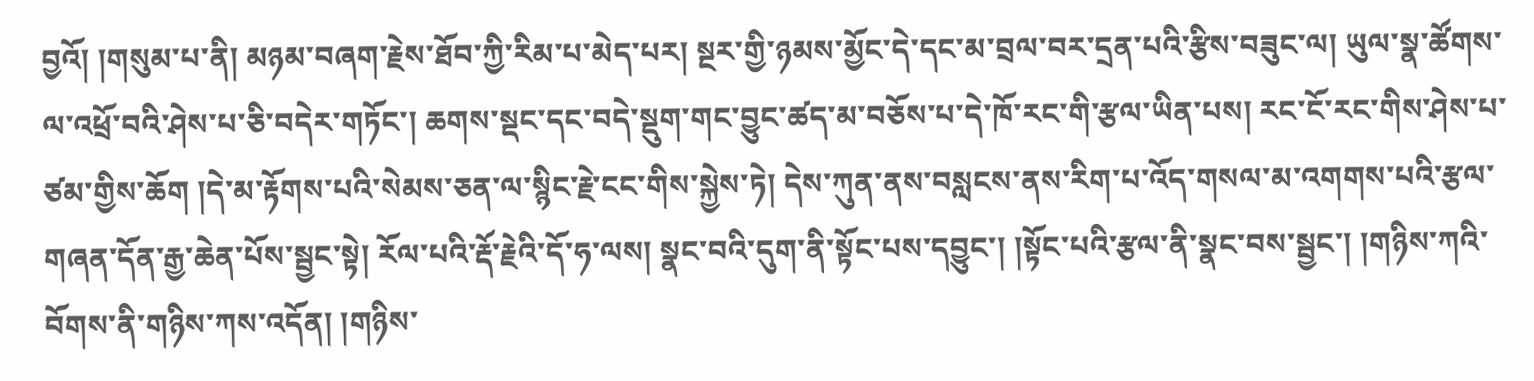བྱའོ། །གསུམ་པ་ནི། མཉམ་བཞག་རྗེས་ཐོབ་ཀྱི་རིམ་པ་མེད་པར། སྔར་གྱི་ཉམས་མྱོང་དེ་དང་མ་བྲལ་བར་དྲན་པའི་རྩིས་བཟུང་ལ། ཡུལ་སྣ་ཚོགས་ལ་འཕྲོ་བའི་ཤེས་པ་ཅི་བདེར་གཏོང་། ཆགས་སྡང་དང་བདེ་སྡུག་གང་བྱུང་ཚད་མ་བཅོས་པ་དེ་ཁོ་རང་གི་རྩལ་ཡིན་པས། རང་ངོ་རང་གིས་ཤེས་པ་ཙམ་གྱིས་ཆོག །དེ་མ་རྟོགས་པའི་སེམས་ཅན་ལ་སྙིང་རྗེ་ངང་གིས་སྐྱེས་ཏེ། དེས་ཀུན་ནས་བསླངས་ནས་རིག་པ་འོད་གསལ་མ་འགགས་པའི་རྩལ་གཞན་དོན་རྒྱ་ཆེན་པོས་སྦྱང་སྟེ། རོལ་པའི་རྡོ་རྗེའི་དོ་ཧ་ལས། སྣང་བའི་དུག་ནི་སྟོང་པས་དབྱུང་། །སྟོང་པའི་རྩལ་ནི་སྣང་བས་སྦྱང་། །གཉིས་ཀའི་བོགས་ནི་གཉིས་ཀས་འདོན། །གཉིས་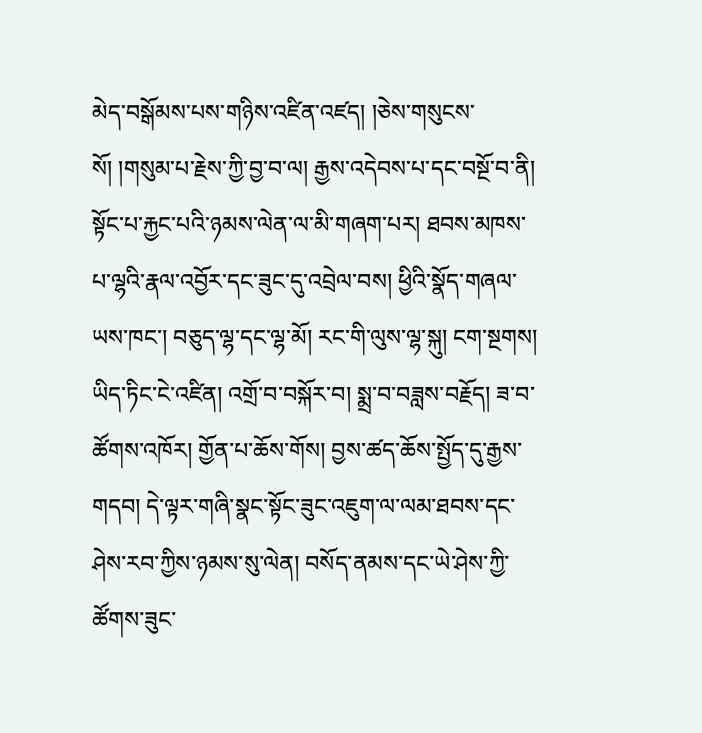མེད་བསྒོམས་པས་གཉིས་འཛིན་འཛད། །ཅེས་གསུངས་སོ། །གསུམ་པ་རྗེས་ཀྱི་བྱ་བ་ལ། རྒྱས་འདེབས་པ་དང་བསྔོ་བ་ནི། སྟོང་པ་རྐྱང་པའི་ཉམས་ལེན་ལ་མི་གཞག་པར། ཐབས་མཁས་པ་ལྷའི་རྣལ་འབྱོར་དང་ཟུང་དུ་འབྲེལ་བས། ཕྱིའི་སྣོད་གཞལ་ཡས་ཁང་། བཅུད་ལྷ་དང་ལྷ་མོ། རང་གི་ལུས་ལྷ་སྐུ། ངག་སྔགས། ཡིད་ཏིང་ངེ་འཛིན། འགྲོ་བ་བསྐོར་བ། སྨྲ་བ་བཟླས་བརྗོད། ཟ་བ་ཚོགས་འཁོར། གྱོན་པ་ཆོས་གོས། བྱས་ཚད་ཆོས་སྤྱོད་དུ་རྒྱས་གདབ། དེ་ལྟར་གཞི་སྣང་སྟོང་ཟུང་འཇུག་ལ་ལམ་ཐབས་དང་ཤེས་རབ་ཀྱིས་ཉམས་སུ་ལེན། བསོད་ནམས་དང་ཡེ་ཤེས་ཀྱི་ཚོགས་ཟུང་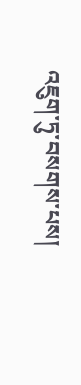འཇུག་ཏུ་བསགས་པས།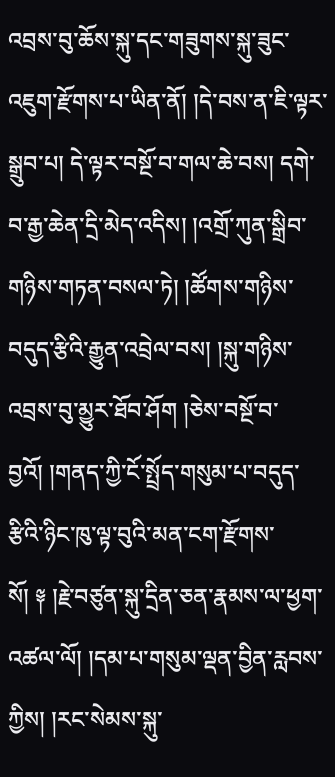འབྲས་བུ་ཆོས་སྐུ་དང་གཟུགས་སྐུ་ཟུང་འཇུག་རྫོགས་པ་ཡིན་ནོ། །དེ་བས་ན་ཇི་ལྟར་སྒྲུབ་པ། དེ་ལྟར་བསྔོ་བ་གལ་ཆེ་བས། དགེ་བ་རྒྱ་ཆེན་དྲི་མེད་འདིས། །འགྲོ་ཀུན་སྒྲིབ་གཉིས་གཏན་བསལ་ཏེ། །ཚོགས་གཉིས་བདུད་རྩིའི་རྒྱུན་འབྲེལ་བས། །སྐུ་གཉིས་འབྲས་བུ་མྱུར་ཐོབ་ཤོག །ཅེས་བསྔོ་བ་བྱའོ། །གནད་ཀྱི་ངོ་སྤྲོད་གསུམ་པ་བདུད་རྩིའི་ཉིང་ཁུ་ལྟ་བུའི་མན་ངག་རྫོགས་སོ། ༈ །རྗེ་བཙུན་སྐུ་དྲིན་ཅན་རྣམས་ལ་ཕྱག་འཚལ་ལོ། །དམ་པ་གསུམ་ལྡན་བྱིན་རླབས་ཀྱིས། །རང་སེམས་སྐུ་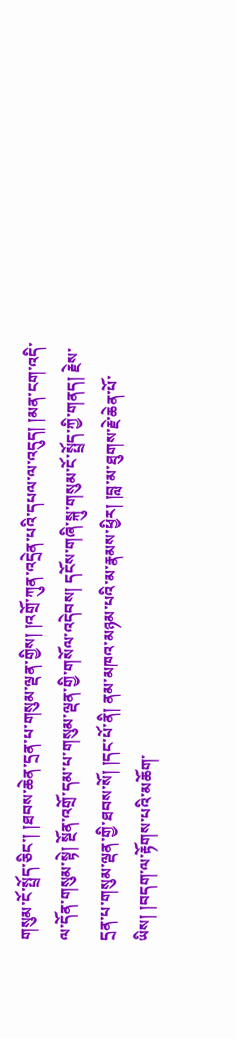གསུམ་ངོ་སྤྲོད་ཅིང་། །ཐབས་ཆེན་དྲན་པ་གསུམ་ལྡན་གྱིས། །འགྲོ་ཀུན་འདྲེན་པའི་དཔལ་ལ་འདུད། །མན་ངག་འདི་ལ་དོན་གསུམ་སྟེ། སྔོན་འགྲོ་དམ་པ་གསུམ་ལྡན་གྱི་གསོལ་འདེབས། དངོས་གཞི་སྐུ་གསུམ་ངོ་སྤྲོད་ཀྱི་གནད། རྗེས་དྲན་པ་གསུམ་ལྡན་གྱི་ཐབས་སོ། །དང་པོ་ནི། ནམ་མཁའ་མཉམ་པའི་མ་རྣམས་ཕྱིར། །བླ་མ་ཐུགས་རྗེ་ཆེན་པོ་ཡིས། །བདག་ལ་རྟོགས་པའི་མཆོག་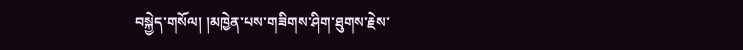བསྐྱེད་གསོལ། །མཁྱེན་པས་གཟིགས་ཤིག་ཐུགས་རྗེས་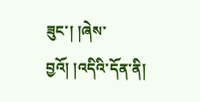ཟུང་། །ཞེས་བྱའོ། །འདིའི་དོན་ནི།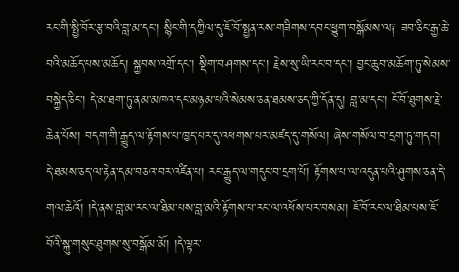རང་གི་སྤྱི་བོར་རྩ་བའི་བླ་མ་དང་། སྙིང་གི་དཀྱིལ་དུ་ཇོ་བོ་སྤྱན་རས་གཟིགས་དབང་ཕྱུག་བསྒོམས་ལ༑ ཟབ་ཅིང་རྒྱ་ཆེ་བའི་མཆོད་པས་མཆོད། སྐྱབས་འགྲོ་དང་། སྡིག་བཤགས་དང་། རྗེས་སུ་ཡི་རང་བ་དང་། བྱང་ཆུབ་མཆོག་ཏུ་སེམས་བསྐྱེད་ཅིང་། དེ་མ་ཐག་ཏུ་ནམ་མཁའ་དང་མཉམ་པའི་སེམས་ཅན་ཐམས་ཅད་ཀྱི་དོན་དུ། བླ་མ་དང་། ངོ་བོ་ཐུགས་རྗེ་ཆེན་པོས། བདག་གི་རྒྱུད་ལ་རྟོགས་པ་ཁྱད་པར་དུ་འཕགས་པར་མཛད་དུ་གསོལ། ཞེས་གསོལ་བ་དྲག་ཏུ་གདབ། དེ་ཐམས་ཅད་ལ་རྟེན་དམ་བཅའ་བར་འཛིན་པ། རང་རྒྱུད་ལ་གདུང་བ་དྲག་པོ། རྟོགས་པ་ལ་འདུན་པའི་ཤུགས་ཅན་དེ་གལ་ཆེའོ། །དེ་ནས་བླ་མ་རང་ལ་ཐིམ་པས་བླ་མའི་རྟོགས་པ་རང་ལ་འཕོས་པར་བསམ། ཇོ་བོ་རང་ལ་ཐིམ་པས་ཇོ་བོའི་སྐུ་གསུང་ཐུགས་སུ་བསྒོམ་མོ། །དེ་ལྟར་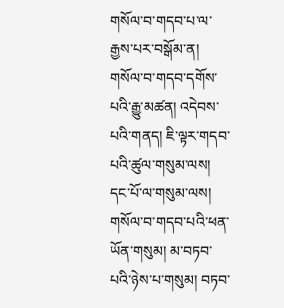གསོལ་བ་གདབ་པ་ལ་རྒྱས་པར་བསྒོམ་ན། གསོལ་བ་གདབ་དགོས་པའི་རྒྱུ་མཚན། འདེབས་པའི་གནད། ཇི་ལྟར་གདབ་པའི་ཚུལ་གསུམ་ལས། དང་པོ་ལ་གསུམ་ལས། གསོལ་བ་གདབ་པའི་ཕན་ཡོན་གསུམ། མ་བཏབ་པའི་ཉེས་པ་གསུམ། བཏབ་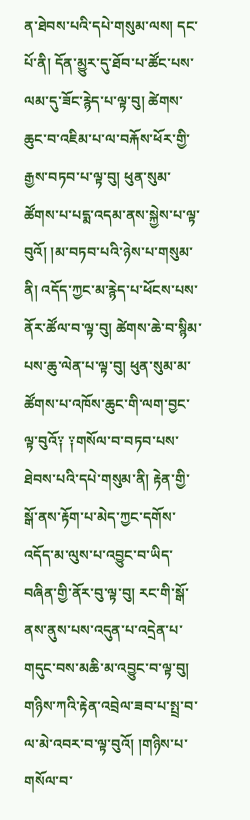ན་ཐེབས་པའི་དཔེ་གསུམ་ལས། དང་པོ་ནི། དོན་མྱུར་དུ་ཐོབ་པ་ཚོང་པས་ལམ་དུ་ཟོང་རྙེད་པ་ལྟ་བུ། ཚེགས་ཆུང་བ་འཇིམ་པ་ལ་བརྐོས་ཕོར་གྱི་རྒྱས་བཏབ་པ་ལྟ་བུ། ཕུན་སུམ་ཚོགས་པ་པདྨ་འདམ་ནས་སྐྱེས་པ་ལྟ་བུའོ། །མ་བཏབ་པའི་ཉེས་པ་གསུམ་ནི། འདོད་ཀྱང་མ་རྙེད་པ་ཕོངས་པས་ནོར་ཚོལ་བ་ལྟ་བུ། ཚེགས་ཆེ་བ་སྙིམ་པས་ཆུ་ལེན་པ་ལྟ་བུ། ཕུན་སུམ་མ་ཚོགས་པ་འཁོས་ཆུང་གི་ལག་བྱང་ལྟ་བུའོ༑ ༑གསོལ་བ་བཏབ་པས་ཐེབས་པའི་དཔེ་གསུམ་ནི། རྟེན་གྱི་སྒོ་ནས་རྟོག་པ་མེད་ཀྱང་དགོས་འདོད་མ་ལུས་པ་འབྱུང་བ་ཡིད་བཞིན་གྱི་ནོར་བུ་ལྟ་བུ། རང་གི་སྒོ་ནས་ནུས་པས་འདུན་པ་འདྲེན་པ་གདུང་བས་མཆི་མ་འབྱུང་བ་ལྟ་བུ། གཉིས་ཀའི་རྟེན་འབྲེལ་ཟབ་པ་སྤྲ་བ་ལ་མེ་འབར་བ་ལྟ་བུའོ། །གཉིས་པ་གསོལ་བ་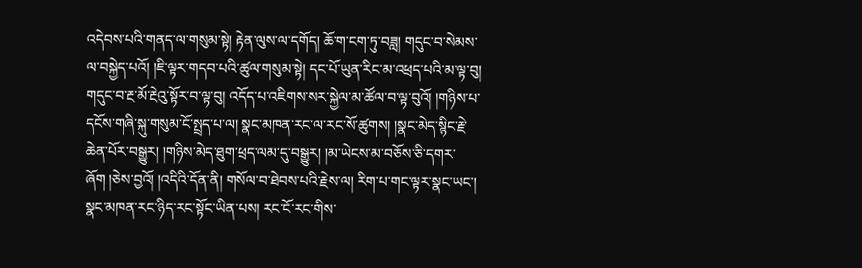འདེབས་པའི་གནད་ལ་གསུམ་སྟེ། རྟེན་ལུས་ལ་དགོད། ཆོ་ག་ངག་ཏུ་བཟླ། གདུང་བ་སེམས་ལ་བསྐྱེད་པའོ། །ཇི་ལྟར་གདབ་པའི་ཚུལ་གསུམ་སྟེ། དང་པོ་ཡུན་རིང་མ་འཕྲད་པའི་མ་ལྟ་བུ། གདུང་བ་རྔ་མོ་རྔེའུ་སྟོར་བ་ལྟ་བུ། འདོད་པ་འཇིགས་སར་སྐྱེལ་མ་ཚོལ་བ་ལྟ་བུའོ། །གཉིས་པ་དངོས་གཞི་སྐུ་གསུམ་ངོ་སྤྲད་པ་ལ། སྣང་མཁན་རང་ལ་རང་སོ་ཚུགས། །སྣང་མེད་སྙིང་རྗེ་ཆེན་པོར་བསྒྱུར། །གཉིས་མེད་ཐུག་ཕྲད་ལམ་དུ་བསྒྱུར། །མ་ཡེངས་མ་བཅོས་ཅི་དགར་ཞོག །ཅེས་བྱའོ། །འདིའི་དོན་ནི། གསོལ་བ་ཐེབས་པའི་རྗེས་ལ། རིག་པ་གང་ལྟར་སྣང་ཡང་། སྣང་མཁན་རང་ཉིད་རང་སྟོང་ཡིན་པས། རང་ངོ་རང་གིས་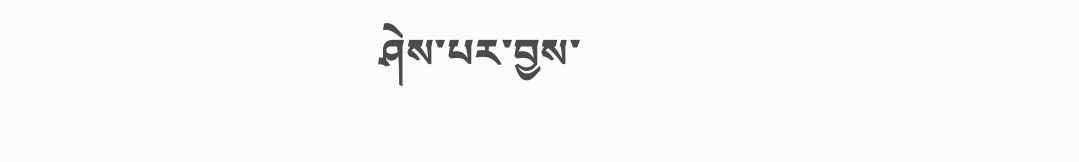ཤེས་པར་བྱས་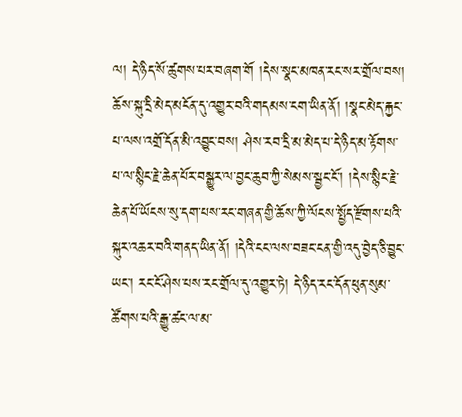ལ། དེ་ཉིད་སོ་ཚུགས་པར་བཞག་གོ །དེས་སྣང་མཁན་རང་སར་གྲོལ་བས། ཆོས་སྐུ་དྲི་མེད་མངོན་དུ་འགྱུར་བའི་གདམས་ངག་ཡིན་ནོ། །སྣང་མེད་རྐྱང་པ་ལས་འགྲོ་དོན་མི་འབྱུང་བས། ཤེས་རབ་དྲི་མ་མེད་པ་དེ་ཉིད་མ་རྟོགས་པ་ལ་སྙིང་རྗེ་ཆེན་པོར་བསྒྱུར་ལ་བྱང་ཆུབ་ཀྱི་སེམས་སྦྱང་ངོ་། །དེས་སྙིང་རྗེ་ཆེན་པོ་ཡོངས་སུ་དག་པས་རང་གཞན་གྱི་ཆོས་ཀྱི་ལོངས་སྤྱོད་རྫོགས་པའི་སྐུར་འཆར་བའི་གནད་ཡིན་ནོ། །དེའི་ངང་ལས་བཟང་ངན་གྱི་འདུ་བྱེད་ཅི་བྱུང་ཡང་། རང་ངོ་ཤེས་པས་རང་གྲོལ་དུ་འགྱུར་ཏེ། དེ་ཉིད་རང་དོན་ཕུན་སུམ་ཚོགས་པའི་རྒྱུ་ཚང་ལ་མ་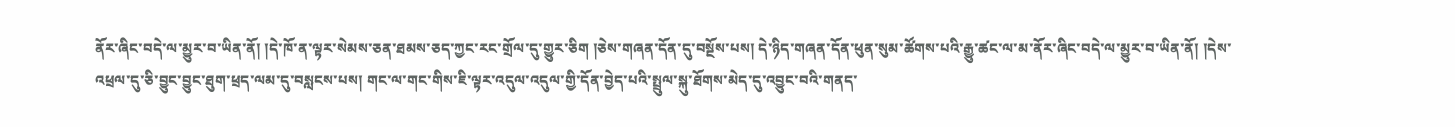ནོར་ཞིང་བདེ་ལ་མྱུར་བ་ཡིན་ནོ། །དེ་ཁོ་ན་ལྟར་སེམས་ཅན་ཐམས་ཅད་ཀྱང་རང་གྲོལ་དུ་གྱུར་ཅིག །ཅེས་གཞན་དོན་དུ་བསྔོས་པས། དེ་ཉིད་གཞན་དོན་ཕུན་སུམ་ཚོགས་པའི་རྒྱུ་ཚང་ལ་མ་ནོར་ཞིང་བདེ་ལ་མྱུར་བ་ཡིན་ནོ། །དེས་འཕྲལ་དུ་ཅི་བྱུང་བྱུང་ཐུག་ཕྲད་ལམ་དུ་བསླངས་པས། གང་ལ་གང་གིས་ཇི་ལྟར་འདུལ་འདུལ་གྱི་དོན་བྱེད་པའི་སྤྲུལ་སྐུ་ཐོགས་མེད་དུ་འབྱུང་བའི་གནད་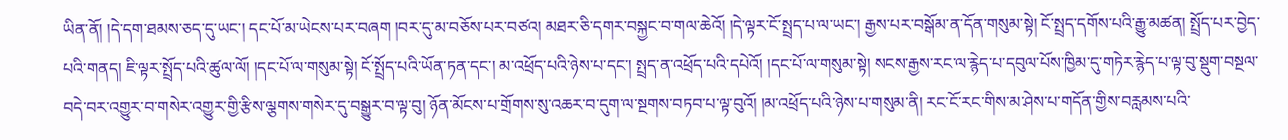ཡིན་ནོ། །དེ་དག་ཐམས་ཅད་དུ་ཡང་། དང་པོ་མ་ཡེངས་པར་བཞག །བར་དུ་མ་བཅོས་པར་བཙའ། མཐར་ཅི་དགར་བསྐྱང་བ་གལ་ཆེའོ། །དེ་ལྟར་ངོ་སྤྲད་པ་ལ་ཡང་། རྒྱས་པར་བསྒོམ་ན་དོན་གསུམ་སྟེ། ངོ་སྤྲད་དགོས་པའི་རྒྱུ་མཚན། སྤྲོད་པར་བྱེད་པའི་གནད། ཇི་ལྟར་སྤྲོད་པའི་ཚུལ་ལོ། །དང་པོ་ལ་གསུམ་སྟེ། ངོ་སྤྲོད་པའི་ཡོན་ཏན་དང་། མ་འཕྲོད་པའི་ཉེས་པ་དང་། སྤྲད་ན་འཕྲོད་པའི་དཔེའོ། །དང་པོ་ལ་གསུམ་སྟེ། སངས་རྒྱས་རང་ལ་རྙེད་པ་དབུལ་པོས་ཁྱིམ་དུ་གཏེར་རྙེད་པ་ལྟ་བུ་སྡུག་བསྔལ་བདེ་བར་འགྱུར་བ་གསེར་འགྱུར་གྱི་རྩིས་ལྕགས་གསེར་དུ་བསྒྱུར་བ་ལྟ་བུ། ཉོན་མོངས་པ་གྲོགས་སུ་འཆར་བ་དུག་ལ་སྔགས་བཏབ་པ་ལྟ་བུའོ། །མ་འཕྲོད་པའི་ཉེས་པ་གསུམ་ནི། རང་ངོ་རང་གིས་མ་ཤེས་པ་གདོན་གྱིས་བརླམས་པའི་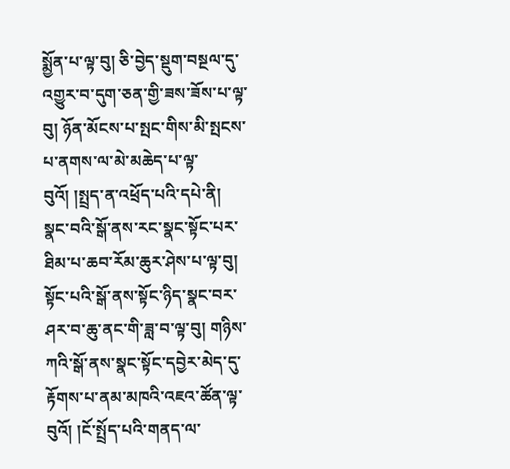སྨྱོན་པ་ལྟ་བུ། ཅི་བྱེད་སྡུག་བསྔལ་དུ་འགྱུར་བ་དུག་ཅན་གྱི་ཟས་ཟོས་པ་ལྟ་བུ། ཉོན་མོངས་པ་སྤང་གིས་མི་སྤངས་པ་ནགས་ལ་མེ་མཆེད་པ་ལྟ་བུའོ། །སྤྲད་ན་འཕྲོད་པའི་དཔེ་ནི། སྣང་བའི་སྒོ་ནས་རང་སྣང་སྟོང་པར་ཐིམ་པ་ཆབ་རོམ་ཆུར་ཤེས་པ་ལྟ་བུ། སྟོང་པའི་སྒོ་ནས་སྟོང་ཉིད་སྣང་བར་ཤར་བ་ཆུ་ནང་གི་ཟླ་བ་ལྟ་བུ། གཉིས་ཀའི་སྒོ་ནས་སྣང་སྟོང་དབྱེར་མེད་དུ་རྟོགས་པ་ནམ་མཁའི་འཇའ་ཚོན་ལྟ་བུའོ། །ངོ་སྤྲོད་པའི་གནད་ལ་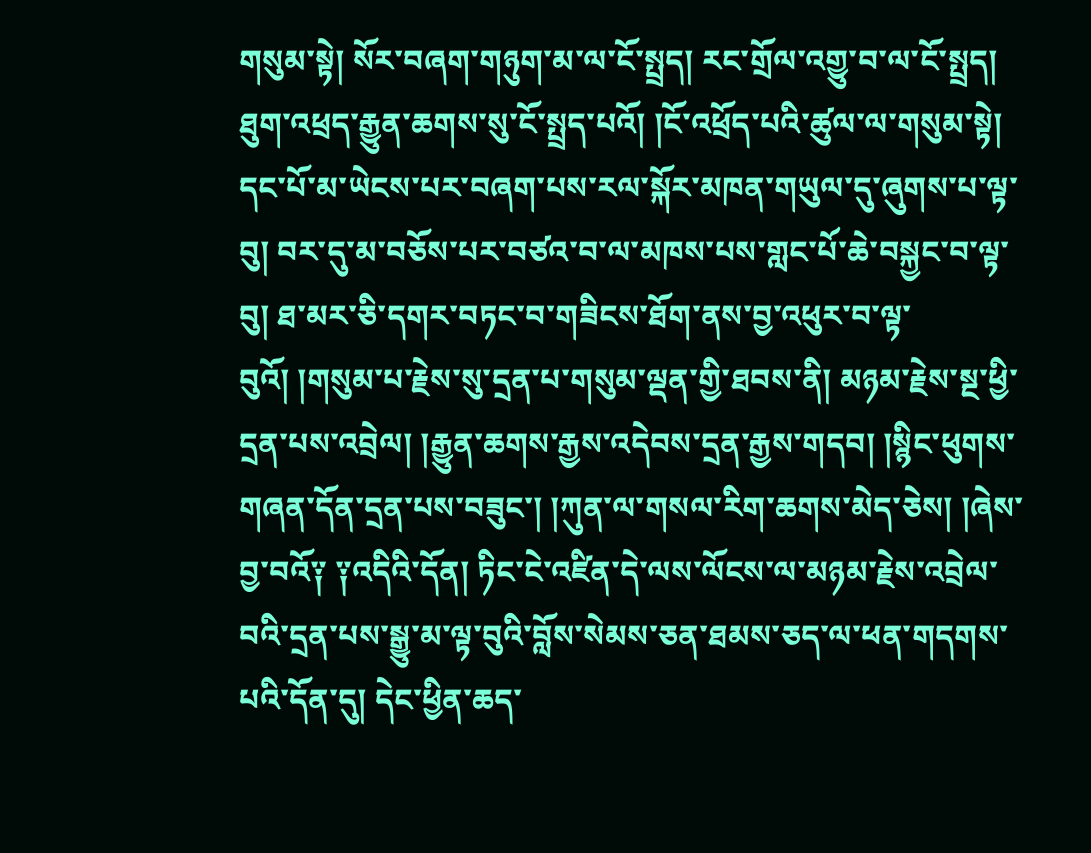གསུམ་སྟེ། སོར་བཞག་གཉུག་མ་ལ་ངོ་སྤྲད། རང་གྲོལ་འགྱུ་བ་ལ་ངོ་སྤྲད། ཐུག་འཕྲད་རྒྱུན་ཆགས་སུ་ངོ་སྤྲད་པའོ། །ངོ་འཕྲོད་པའི་ཚུལ་ལ་གསུམ་སྟེ། དང་པོ་མ་ཡེངས་པར་བཞག་པས་རལ་སྐོར་མཁན་གཡུལ་དུ་ཞུགས་པ་ལྟ་བུ། བར་དུ་མ་བཅོས་པར་བཙའ་བ་ལ་མཁས་པས་གླང་པོ་ཆེ་བསྐྱང་བ་ལྟ་བུ། ཐ་མར་ཅི་དགར་བཏང་བ་གཟིངས་ཐོག་ནས་བྱ་འཕུར་བ་ལྟ་བུའོ། །གསུམ་པ་རྗེས་སུ་དྲན་པ་གསུམ་ལྡན་གྱི་ཐབས་ནི། མཉམ་རྗེས་སྔ་ཕྱི་དྲན་པས་འབྲེལ། །རྒྱུན་ཆགས་རྒྱས་འདེབས་དྲན་རྒྱས་གདབ། །སྙིང་ཕུགས་གཞན་དོན་དྲན་པས་བཟུང་། །ཀུན་ལ་གསལ་རིག་ཆགས་མེད་ཅེས། །ཞེས་བྱ་བའོ༑ ༑འདིའི་དོན། ཏིང་ངེ་འཛིན་དེ་ལས་ལོངས་ལ་མཉམ་རྗེས་འབྲེལ་བའི་དྲན་པས་སྒྱུ་མ་ལྟ་བུའི་བློས་སེམས་ཅན་ཐམས་ཅད་ལ་ཕན་གདགས་པའི་དོན་དུ། དེང་ཕྱིན་ཆད་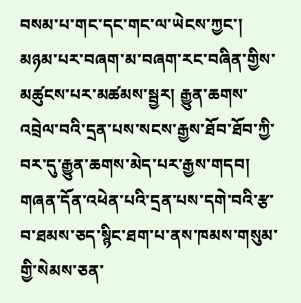བསམ་པ་གང་དང་གང་ལ་ཡེངས་ཀྱང་། མཉམ་པར་བཞག་མ་བཞག་རང་བཞིན་གྱིས་མཚུངས་པར་མཚམས་སྦྱར། རྒྱུན་ཆགས་འབྲེལ་བའི་དྲན་པས་སངས་རྒྱས་ཐོབ་ཐོབ་ཀྱི་བར་དུ་རྒྱུན་ཆགས་མེད་པར་རྒྱས་གདབ། གཞན་དོན་འཕེན་པའི་དྲན་པས་དགེ་བའི་རྩ་བ་ཐམས་ཅད་སྙིང་ཐག་པ་ནས་ཁམས་གསུམ་གྱི་སེམས་ཅན་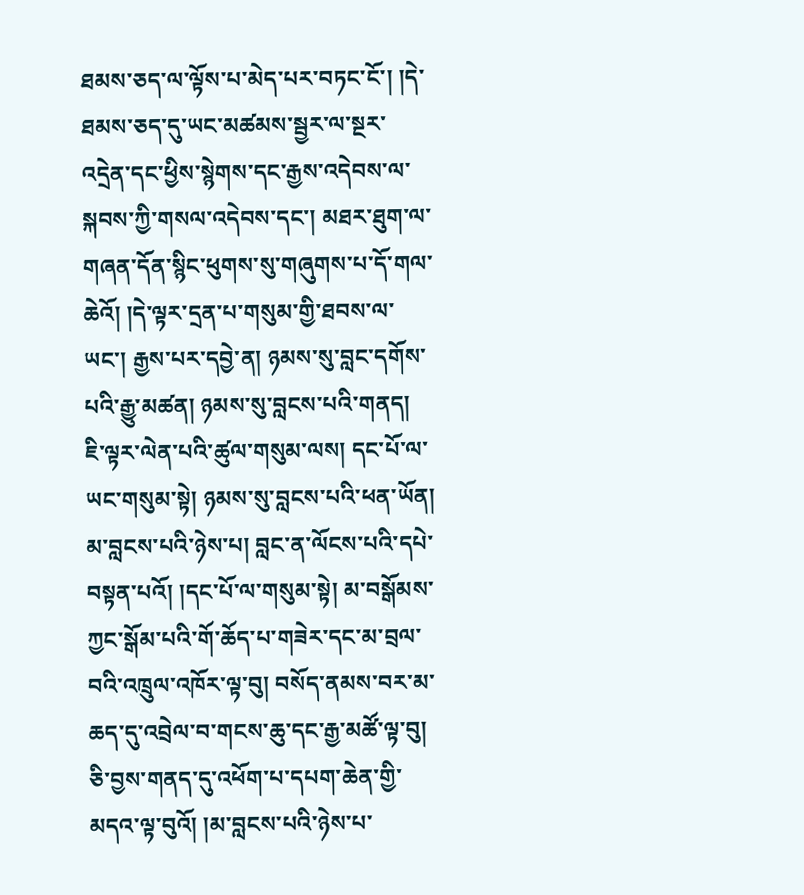ཐམས་ཅད་ལ་ལྟོས་པ་མེད་པར་བཏང་ངོ་། །དེ་ཐམས་ཅད་དུ་ཡང་མཚམས་སྦྱར་ལ་སྔར་འདྲེན་དང་ཕྱིས་སྙེགས་དང་རྒྱས་འདེབས་ལ་སྐབས་ཀྱི་གསལ་འདེབས་དང་། མཐར་ཐུག་ལ་གཞན་དོན་སྙིང་ཕུགས་སུ་གཞུགས་པ་དོ་གལ་ཆེའོ། །དེ་ལྟར་དྲན་པ་གསུམ་གྱི་ཐབས་ལ་ཡང་། རྒྱས་པར་དབྱེ་ན། ཉམས་སུ་བླང་དགོས་པའི་རྒྱུ་མཚན། ཉམས་སུ་བླངས་པའི་གནད། ཇི་ལྟར་ལེན་པའི་ཚུལ་གསུམ་ལས། དང་པོ་ལ་ཡང་གསུམ་སྟེ། ཉམས་སུ་བླངས་པའི་ཕན་ཡོན། མ་བླངས་པའི་ཉེས་པ། བླང་ན་ལོངས་པའི་དཔེ་བསྟན་པའོ། །དང་པོ་ལ་གསུམ་སྟེ། མ་བསྒོམས་ཀྱང་སྒོམ་པའི་གོ་ཆོད་པ་གཟེར་དང་མ་བྲལ་བའི་འཁྲུལ་འཁོར་ལྟ་བུ། བསོད་ནམས་བར་མ་ཆད་དུ་འབྲེལ་བ་གངས་ཆུ་དང་རྒྱ་མཚོ་ལྟ་བུ། ཅི་བྱས་གནད་དུ་འཕོག་པ་དཔག་ཆེན་གྱི་མདའ་ལྟ་བུའོ། །མ་བླངས་པའི་ཉེས་པ་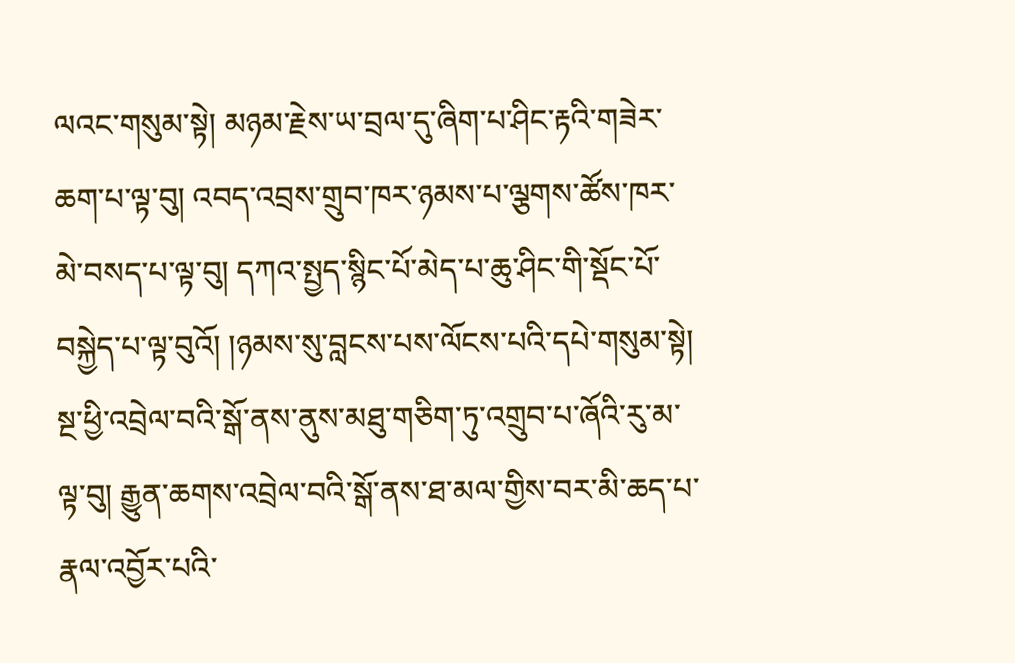ལའང་གསུམ་སྟེ། མཉམ་རྗེས་ཡ་བྲལ་དུ་ཞིག་པ་ཤིང་རྟའི་གཟེར་ཆག་པ་ལྟ་བུ། འབད་འབྲས་གྲུབ་ཁར་ཉམས་པ་ལྕགས་ཚོས་ཁར་མེ་བསད་པ་ལྟ་བུ། དཀའ་སྤྱད་སྙིང་པོ་མེད་པ་ཆུ་ཤིང་གི་སྡོང་པོ་བསྐྱེད་པ་ལྟ་བུའོ། །ཉམས་སུ་བླངས་པས་ལོངས་པའི་དཔེ་གསུམ་སྟེ། སྔ་ཕྱི་འབྲེལ་བའི་སྒོ་ནས་ནུས་མཐུ་གཅིག་ཏུ་འགྲུབ་པ་ཞོའི་རུ་མ་ལྟ་བུ། རྒྱུན་ཆགས་འབྲེལ་བའི་སྒོ་ནས་ཐ་མལ་གྱིས་བར་མི་ཆད་པ་རྣལ་འབྱོར་པའི་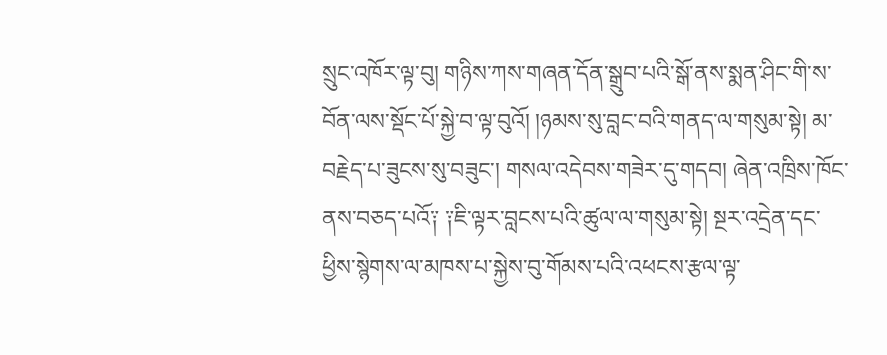སྲུང་འཁོར་ལྟ་བུ། གཉིས་ཀས་གཞན་དོན་སྒྲུབ་པའི་སྒོ་ནས་སྨན་ཤིང་གི་ས་བོན་ལས་སྡོང་པོ་སྐྱེ་བ་ལྟ་བུའོ། །ཉམས་སུ་བླང་བའི་གནད་ལ་གསུམ་སྟེ། མ་བརྗེད་པ་ཟུངས་སུ་བཟུང་། གསལ་འདེབས་གཟེར་དུ་གདབ། ཞེན་འཁྲིས་ཁོང་ནས་བཅད་པའོ༑ ༑ཇི་ལྟར་བླངས་པའི་ཚུལ་ལ་གསུམ་སྟེ། སྔར་འདྲེན་དང་ཕྱིས་སྙེགས་ལ་མཁས་པ་སྐྱེས་བུ་གོམས་པའི་འཕངས་རྩལ་ལྟ་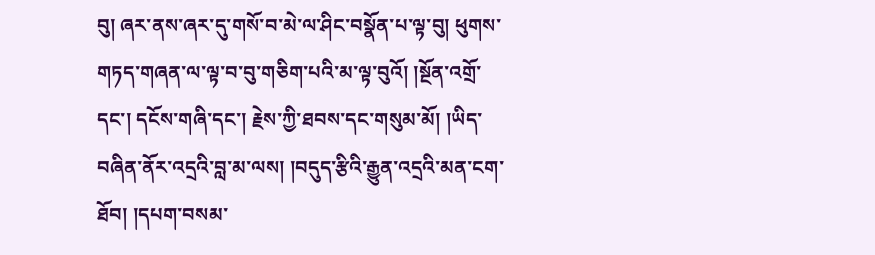བུ། ཞར་ནས་ཞར་དུ་གསོ་བ་མེ་ལ་ཤིང་བསྣོན་པ་ལྟ་བུ། ཕུགས་གཏད་གཞན་ལ་ལྟ་བ་བུ་གཅིག་པའི་མ་ལྟ་བུའོ། །སྔོན་འགྲོ་དང་། དངོས་གཞི་དང་། རྗེས་ཀྱི་ཐབས་དང་གསུམ་མོ། །ཡིད་བཞིན་ནོར་འདྲའི་བླ་མ་ལས། །བདུད་རྩིའི་རྒྱུན་འདྲའི་མན་ངག་ཐོབ། །དཔག་བསམ་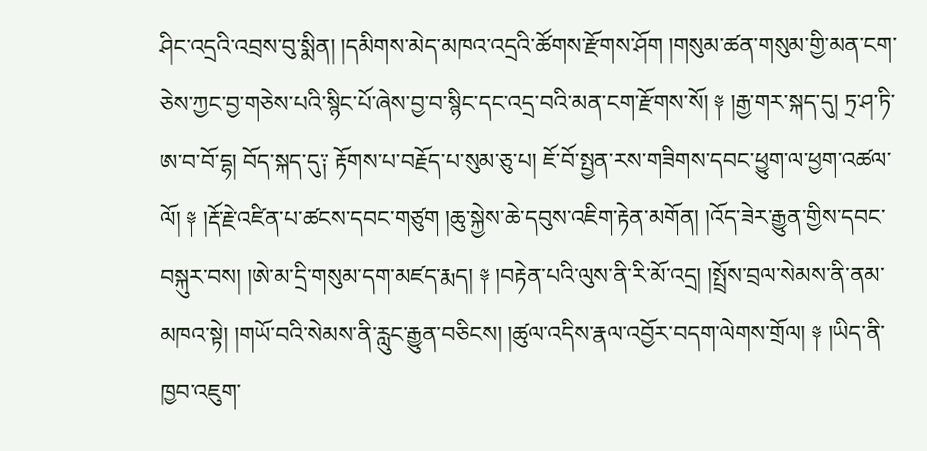ཤིང་འདྲའི་འབྲས་བུ་སྨིན། །དམིགས་མེད་མཁའ་འདྲའི་ཚོགས་རྫོགས་ཤོག །གསུམ་ཚན་གསུམ་གྱི་མན་ངག་ཅེས་ཀྱང་བྱ་གཅེས་པའི་སྙིང་པོ་ཞེས་བྱ་བ་སྙིང་དང་འདྲ་བའི་མན་ངག་རྫོགས་སོ། ༈ །རྒྱ་གར་སྐད་དུ། ཏྲ་ཤ་ཏི་ཨ་བ་བོ་དྷ། བོད་སྐད་དུ༑ རྟོགས་པ་བརྗོད་པ་སུམ་ཅུ་པ། ཇོ་བོ་སྤྱན་རས་གཟིགས་དབང་ཕྱུག་ལ་ཕྱག་འཚལ་ལོ། ༈ །རྡོ་རྗེ་འཛིན་པ་ཚངས་དབང་གཙུག །ཆུ་སྐྱེས་ཆེ་དབུས་འཇིག་རྟེན་མགོན། །འོད་ཟེར་རྒྱུན་གྱིས་དབང་བསྐུར་བས། །ཨེ་མ་དྲི་གསུམ་དག་མཛད་རྨད། ༈ །བརྟེན་པའི་ལུས་ནི་རི་མོ་འདྲ། །སྤྲོས་བྲལ་སེམས་ནི་ནམ་མཁའ་སྟེ། །གཡོ་བའི་སེམས་ནི་རླུང་རྒྱུན་བཅིངས། །ཚུལ་འདིས་རྣལ་འབྱོར་བདག་ལེགས་གྲོལ། ༈ །ཡིད་ནི་ཁྱབ་འཇུག་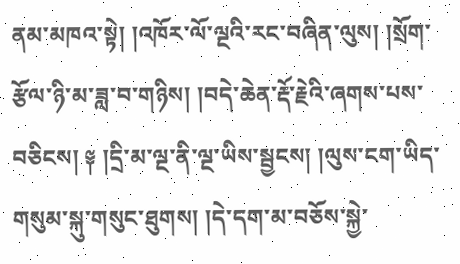ནམ་མཁའ་སྟེ། །འཁོར་ལོ་ལྔའི་རང་བཞིན་ལུས། །སྲོག་རྩོལ་ཉི་མ་ཟླ་བ་གཉིས། །བདེ་ཆེན་རྡོ་རྗེའི་ཞགས་པས་བཅིངས། ༈ །དྲི་མ་ལྔ་ནི་ལྔ་ཡིས་སྦྱངས། །ལུས་ངག་ཡིད་གསུམ་སྐུ་གསུང་ཐུགས། །དེ་དག་མ་བཅོས་སྐྱེ་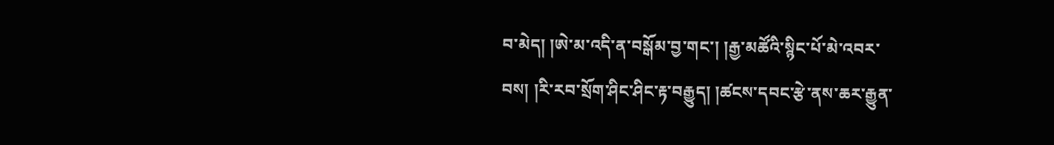བ་མེད། །ཨེ་མ་འདི་ན་བསྒོམ་བྱ་གང་། །རྒྱ་མཚོའི་སྙིང་པོ་མེ་འབར་བས། །རི་རབ་སྲོག་ཤིང་ཤིང་རྟ་བརྒྱུད། །ཚངས་དབང་རྩེ་ནས་ཆར་རྒྱུན་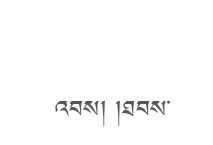འབས། །ཐབས་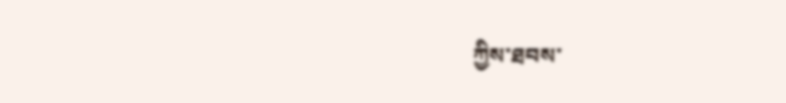ཀྱིས་ཐབས་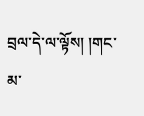བྲལ་དེ་ལ་ལྟོས། །གང་མ་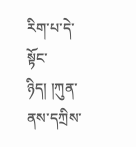རིག་པ་དེ་སྟོང་ཉིད། །ཀུན་ནས་དཀྲིས་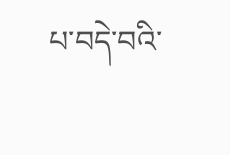པ་བདེ་བའི་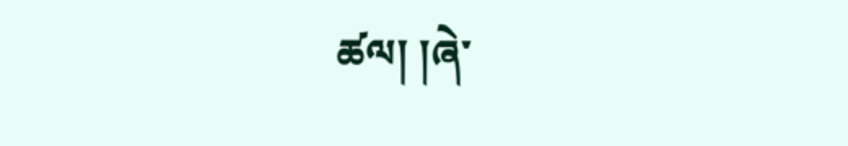ཚལ། །ཞེ་